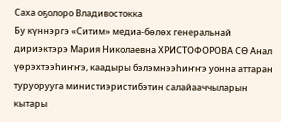Саха оҕолоро Владивостокка
Бу күннэргэ «Ситим» медиа-бөлөх генеральнай дириэктэрэ Мария Николаевна ХРИСТОФОРОВА СӨ Анал үөрэхтээһиҥҥэ, каадыры бэлэмнээһиҥҥэ уонна аттаран туруорууга министиэристибэтин салайааччыларын кытары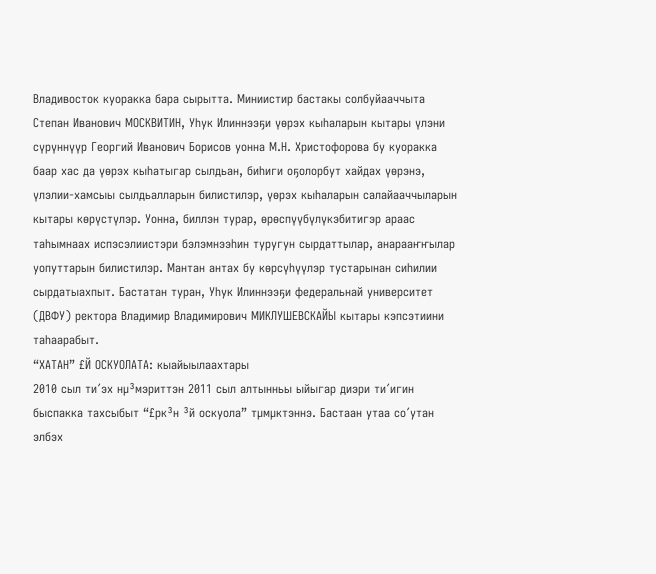Владивосток куоракка бара сырытта. Миниистир бастакы солбуйааччыта Степан Иванович МОСКВИТИН, Уһук Илиннээҕи үөрэх кыһаларын кытары үлэни сүрүннүүр Георгий Иванович Борисов уонна М.Н. Христофорова бу куоракка баар хас да үөрэх кыһатыгар сылдьан, биһиги оҕолорбут хайдах үөрэнэ, үлэлии-хамсыы сылдьалларын билистилэр, үөрэх кыһаларын салайааччыларын кытары көрүстүлэр. Уонна, биллэн турар, өрөспүүбүлүкэбитигэр араас таһымнаах испэсэлиистэри бэлэмнээһин туругун сырдаттылар, анарааҥҥылар уопуттарын билистилэр. Мантан антах бу көрсүһүүлэр тустарынан сиһилии сырдатыахпыт. Бастатан туран, Уһук Илиннээҕи федеральнай университет (ДВФУ) ректора Владимир Владимирович МИКЛУШЕВСКАЙЫ кытары кэпсэтиини таһаарабыт.
“ХАТАН” £Й ОСКУОЛАТА: кыайыылаахтары
2010 сыл ти´эх нµ³мэриттэн 2011 сыл алтынньы ыйыгар диэри ти´игин быспакка тахсыбыт “£рк³н ³й оскуола” тµмµктэннэ. Бастаан утаа со´утан элбэх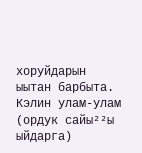хоруйдарын ыытан барбыта. Кэлин улам-улам (ордук сайы²²ы ыйдарга)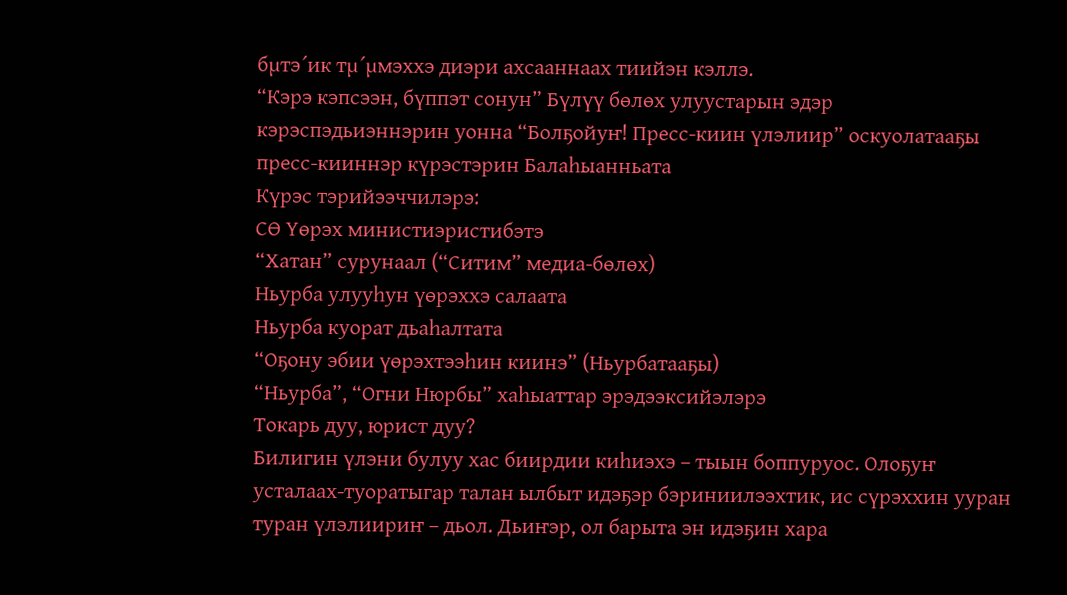бµтэ´ик тµ´µмэххэ диэри ахсааннаах тиийэн кэллэ.
“Кэрэ кэпсээн, бүппэт сонун” Бүлүү бөлөх улуустарын эдэр кэрэспэдьиэннэрин уонна “Болҕойуҥ! Пресс-киин үлэлиир” оскуолатааҕы пресс-кииннэр күрэстэрин Балаһыанньата
Күрэс тэрийээччилэрэ:
СӨ Үөрэх министиэристибэтэ
“Хатан” сурунаал (“Ситим” медиа-бөлөх)
Ньурба улууһун үөрэххэ салаата
Ньурба куорат дьаһалтата
“Оҕону эбии үөрэхтээһин киинэ” (Ньурбатааҕы)
“Ньурба”, “Огни Нюрбы” хаһыаттар эрэдээксийэлэрэ
Токарь дуу, юрист дуу?
Билигин үлэни булуу хас биирдии киһиэхэ – тыын боппуруос. Олоҕуҥ усталаах-туоратыгар талан ылбыт идэҕэр бэриниилээхтик, ис сүрэххин ууран туран үлэлиириҥ – дьол. Дьиҥэр, ол барыта эн идэҕин хара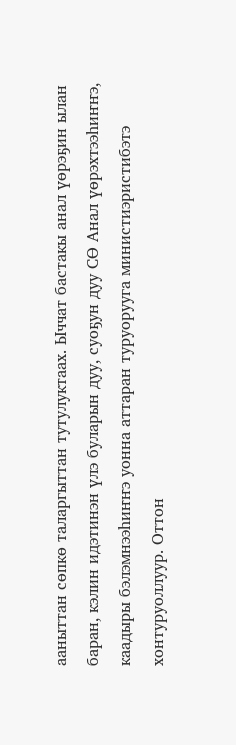ааныттан сөпкө таларгыттан тутулуктаах. Ыччат бастакы анал үөрэҕин ылан баран, кэлин идэтинэн үлэ буларын дуу, суоҕун дуу СӨ Анал үөрэхтээһиҥҥэ, каадыры бэлэмнээһиҥҥэ уонна аттаран туруорууга министиэристибэтэ хонтуруоллуур. Оттон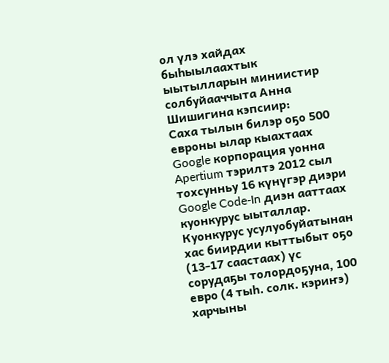ол үлэ хайдах быһыылаахтык ыытылларын миниистир солбуйааччыта Анна Шишигина кэпсиир:
Саха тылын билэр оҕо 500 евроны ылар кыахтаах
Google корпорация уонна Apertium тэрилтэ 2012 сыл тохсунньу 16 күнүгэр диэри Google Code-In диэн ааттаах куонкурус ыыталлар. Куонкурус усулуобуйатынан хас биирдии кыттыбыт оҕо (13-17 саастаах) үс сорудаҕы толордоҕуна, 100 евро (4 тыһ. солк. кэриҥэ) харчыны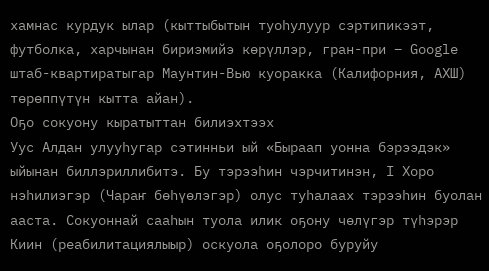хамнас курдук ылар (кыттыбытын туоһулуур сэртипикээт, футболка, харчынан бириэмийэ көрүллэр, гран-при – Google штаб-квартиратыгар Маунтин-Вью куоракка (Калифорния, АХШ) төрөппүтүн кытта айан).
Оҕо сокуону кыратыттан билиэхтээх
Уус Алдан улууһугар сэтинньи ый «Быраап уонна бэрээдэк» ыйынан биллэриллибитэ. Бу тэрээһин чэрчитинэн, I Хоро нэһилиэгэр (Чараҥ бөһүөлэгэр) олус туһалаах тэрээһин буолан ааста. Сокуоннай сааһын туола илик оҕону чөлүгэр түһэрэр Киин (реабилитациялыыр) оскуола оҕолоро буруйу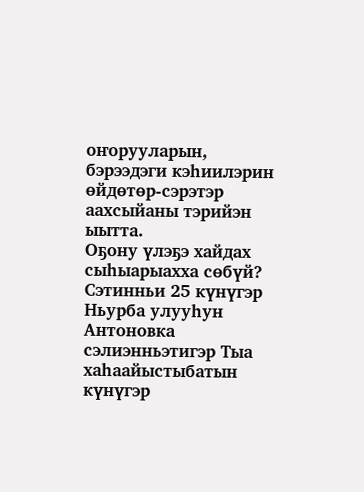оҥорууларын, бэрээдэги кэһиилэрин өйдөтөр-сэрэтэр аахсыйаны тэрийэн ыытта.
Оҕону үлэҕэ хайдах сыһыарыахха сөбүй?
Сэтинньи 25 күнүгэр Ньурба улууһун Антоновка сэлиэнньэтигэр Тыа хаһаайыстыбатын күнүгэр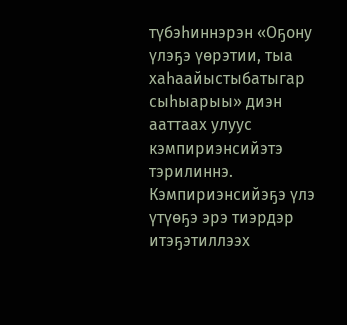түбэһиннэрэн «Оҕону үлэҕэ үөрэтии, тыа хаһаайыстыбатыгар сыһыарыы» диэн ааттаах улуус кэмпириэнсийэтэ тэрилиннэ. Кэмпириэнсийэҕэ үлэ үтүөҕэ эрэ тиэрдэр итэҕэтиллээх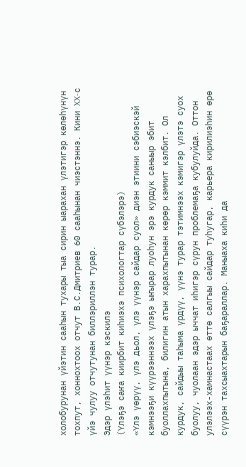холобурунан үйэтин сааһын тухары тыа сирин ыарахан үлэтигэр көлөһүнүн тохпут, хоннохтоох отчут В.С.Дмитриев 60 сааһынан чиэстэннэ. Кини XX-с үйэ чулуу отчутунан биллэриллэн турар.
Эдэр үлэһит үүнэр кэскилэ
(Үлэҕэ саҥа киирбит киһиэхэ психологтар сүбэлэрэ)
«Үлэ үөрүү, үлэ дьол, үлэ үүнэр сайдар суол» диэн этиини сэбиэскэй кэмнээҕи күүрээннээх үлэҕэ ыҥырар луоһун эрэ курдук саныыр эбит буоллахпытына, билигин атын харахпытынан көрөр кэммит кэлбит. Ол курдук, сайдыы таһыма үрдүү, үүнэ турар тэтимнээх кэмигэр үлэтэ суох буолуу, чуолаан эдэр ыччат иһигэр сүрун проблемаҕа кубулуйда. Оттон улэлээх-хамнастаах өттө салгыы сайдар туһугар, карьера кирилиэһин өрө сүүрэн тахсыахтарын баҕараллар. Маныаха киһи да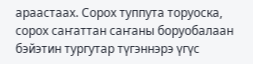араастаах. Сорох туппута торуоска, сорох саҥаттан саҥаны боруобалаан бэйэтин тургутар түгэннэрэ үгүс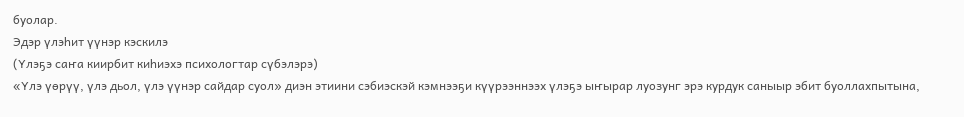буолар.
Эдэр үлэһит үүнэр кэскилэ
(Үлэҕэ саҥа киирбит киһиэхэ психологтар сүбэлэрэ)
«Үлэ үөрүү, үлэ дьол, үлэ үүнэр сайдар суол» диэн этиини сэбиэскэй кэмнээҕи күүрээннээх үлэҕэ ыҥырар луозунг эрэ курдук саныыр эбит буоллахпытына,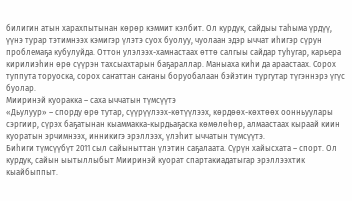билигин атын харахпытынан көрөр кэммит кэлбит. Ол курдук, сайдыы таһыма үрдүү, үүнэ турар тэтимнээх кэмигэр үлэтэ суох буолуу, чуолаан эдэр ыччат иһигэр сүрун проблемаҕа кубулуйда. Оттон улэлээх-хамнастаах өттө салгыы сайдар туһугар, карьера кирилиэһин өрө сүүрэн тахсыахтарын баҕараллар. Маныаха киһи да араастаах. Сорох туппута торуоска, сорох саҥаттан саҥаны боруобалаан бэйэтин тургутар түгэннэрэ үгүс буолар.
Мииринэй куоракка – саха ыччатын түмсүүтэ
«Дьулуур» – спорду өрө тутар, сүүрүүлээх-көтүүлээх, көрдөөх-көхтөөх оонньуулары сэргиир, сүрэх баҕатынан кыаммакка-кырдьаҕаска көмөлөһөр, алмаастаах кыраай киин куоратын эрчимнээх, инникигэ эрэллээх, үлэһит ыччатын түмсүүтэ.
Биһиги түмсүүбүт 2011 сыл сайыныттан үлэтин саҕалаата. Сүрүн хайысхата – спорт. Ол курдук, сайын ыытыллыбыт Мииринэй куорат спартакиадатыгар эрэллээхтик кыайбыппыт.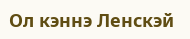Ол кэннэ Ленскэй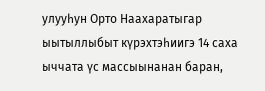улууһун Орто Наахаратыгар ыытыллыбыт күрэхтэһиигэ 14 саха ыччата үс массыынанан баран,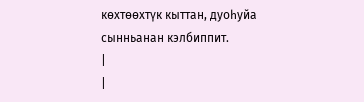көхтөөхтүк кыттан, дуоһуйа сынньанан кэлбиппит.
|
|